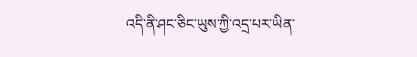འདི་ནི་ཤང་ཅིང་ཡུས་ཀྱི་འདྲ་པར་ཡིན་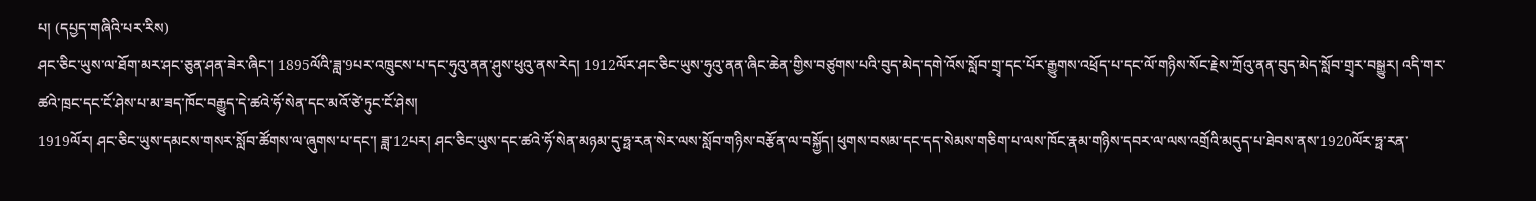པ། (དཔྱད་གཞིའི་པར་རིས)
ཤང་ཅིང་ཡུས་ལ་ཐོག་མར་ཤང་ཅུན་ཤན་ཟེར་ཞིང་། 1895ལོའི་ཟླ་9པར་འཁྲུངས་པ་དང་ཧུའུ་ནན་ཤུས་ཕུའུ་ནས་རེད། 1912ལོར་ཤང་ཅིང་ཡུས་ཧུའུ་ནན་ཞིང་ཆེན་གྱིས་བཙུགས་པའི་བུད་མེད་དགེ་འོས་སློབ་གྲྭ་དང་པོར་རྒྱུགས་འཕྲོད་པ་དང་ལོ་གཉིས་སོང་རྗེས་ཀྲོའུ་ནན་བུད་མེད་སློབ་གྲྭར་བསྒྱུར། འདི་གར་ཚའེ་ཁྲང་དང་ངོ་ཤེས་པ་མ་ཟད་ཁོང་བརྒྱུད་དེ་ཚའེ་ཧོ་སེན་དང་མའོ་ཙེ་ཏུང་ངོ་ཤེས།
1919ལོར། ཤང་ཅིང་ཡུས་དམངས་གསར་སློབ་ཚོགས་ལ་ཞུགས་པ་དང་། ཟླ་12པར། ཤང་ཅིང་ཡུས་དང་ཚའེ་ཧོ་སེན་མཉམ་དུ་ཧྥ་རན་སེར་ལས་སློབ་གཉིས་བརྩོན་ལ་བསྐྱོད། ཕུགས་བསམ་དང་དད་སེམས་གཅིག་པ་ལས་ཁོང་རྣམ་གཉིས་དབར་ལ་ལས་འགྲོའི་མདུད་པ་ཐེབས་ནས་1920ལོར་ཧྥ་རན་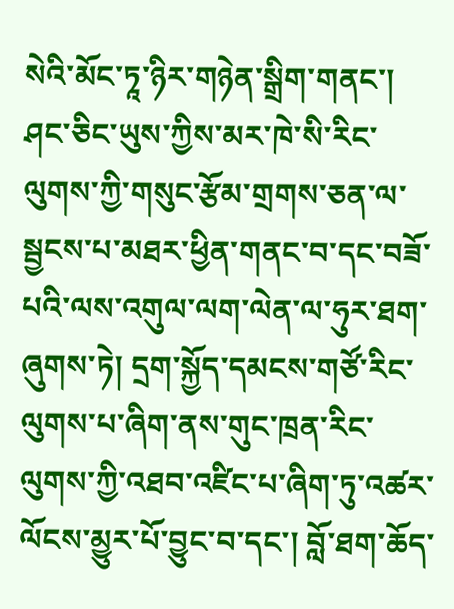སེའི་མོང་ཏཱ་ཉིར་གཉེན་སྒྲིག་གནང་། ཤང་ཅིང་ཡུས་ཀྱིས་མར་ཁེ་སི་རིང་ལུགས་ཀྱི་གསུང་རྩོམ་གྲགས་ཅན་ལ་སྦྱངས་པ་མཐར་ཕྱིན་གནང་བ་དང་བཟོ་པའི་ལས་འགུལ་ལག་ལེན་ལ་ཧུར་ཐག་ཞུགས་ཏེ། དྲག་སྐྱོད་དམངས་གཙོ་རིང་ལུགས་པ་ཞིག་ནས་གུང་ཁྲན་རིང་ལུགས་ཀྱི་འཐབ་འཛིང་པ་ཞིག་ཏུ་འཚར་ལོངས་མྱུར་པོ་བྱུང་བ་དང་། བློ་ཐག་ཆོད་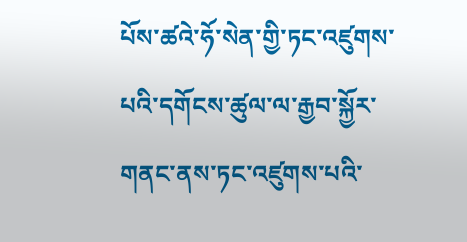པོས་ཚའེ་ཧོ་སེན་གྱི་ཏང་འཛུགས་པའི་དགོངས་ཚུལ་ལ་རྒྱབ་སྐྱོར་གནང་ནས་ཏང་འཛུགས་པའི་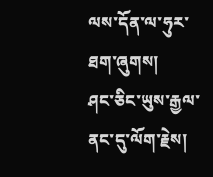ལས་དོན་ལ་ཧུར་ཐག་ཞུགས།
ཤང་ཅིང་ཡུས་རྒྱལ་ནང་དུ་ལོག་རྗེས།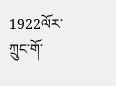1922ལོར་ཀྲུང་གོ་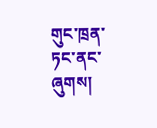གུང་ཁྲན་ཏང་ནང་ཞུགས།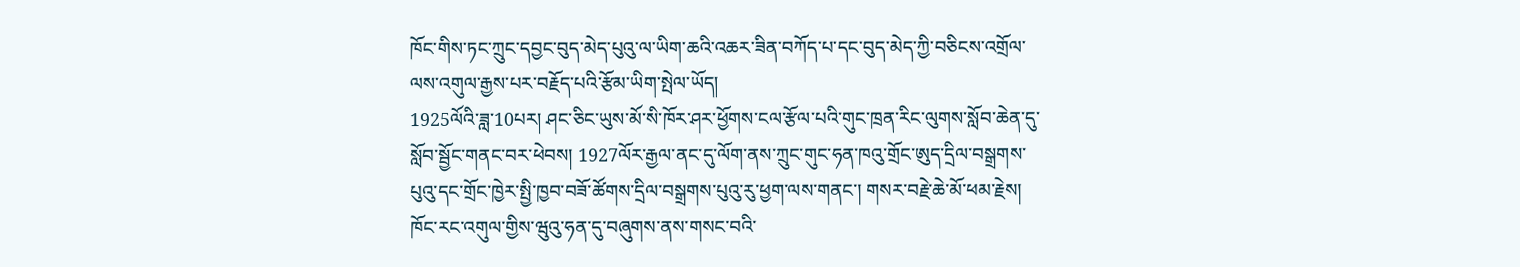ཁོང་གིས་ཏང་ཀྲུང་དབྱང་བུད་མེད་པུའུ་ལ་ཡིག་ཆའི་འཆར་ཟིན་བཀོད་པ་དང་བུད་མེད་ཀྱི་བཅིངས་འགྲོལ་ལས་འགུལ་རྒྱས་པར་བརྗོད་པའི་རྩོམ་ཡིག་སྤེལ་ཡོད།
1925ལོའི་ཟླ་10པར། ཤང་ཅིང་ཡུས་མོ་སི་ཁོར་ཤར་ཕྱོགས་ངལ་རྩོལ་པའི་གུང་ཁྲན་རིང་ལུགས་སློབ་ཆེན་དུ་སློབ་སྦྱོང་གནང་བར་ཕེབས། 1927ལོར་རྒྱལ་ནང་དུ་ལོག་ནས་ཀྲུང་གུང་ཧན་ཁའུ་གྲོང་ཨུད་དྲིལ་བསྒྲགས་པུའུ་དང་གྲོང་ཁྱེར་སྤྱི་ཁྱབ་བཟོ་ཚོགས་དྲིལ་བསྒྲགས་པུའུ་རུ་ཕྱག་ལས་གནང་། གསར་བརྗེ་ཆེ་མོ་ཕམ་རྗེས། ཁོང་རང་འགུལ་གྱིས་ཝུའུ་ཧན་དུ་བཞུགས་ནས་གསང་བའི་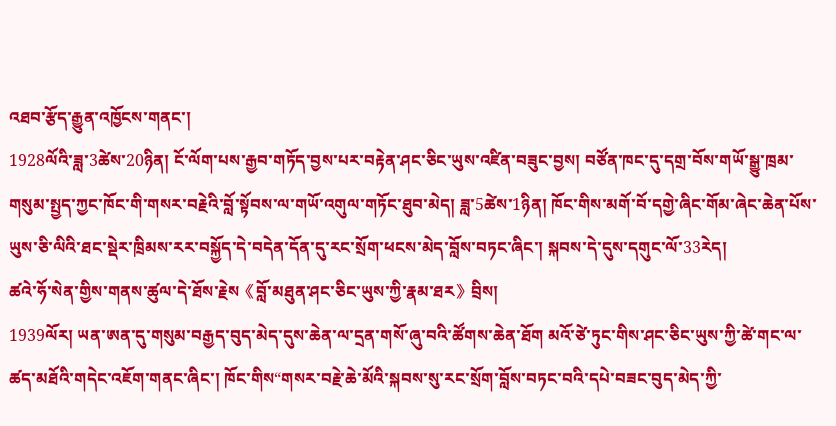འཐབ་རྩོད་རྒྱུན་འཁྱོངས་གནང་།
1928ལོའི་ཟླ་3ཚེས་20ཉིན། ངོ་ལོག་པས་རྒྱབ་གཏོད་བྱས་པར་བརྟེན་ཤང་ཅིང་ཡུས་འཛིན་བཟུང་བྱས། བཙོན་ཁང་དུ་དགྲ་བོས་གཡོ་སྒྱུ་ཁྲམ་གསུམ་སྤྱད་ཀྱང་ཁོང་གི་གསར་བརྗེའི་བློ་སྟོབས་ལ་གཡོ་འགུལ་གཏོང་ཐུབ་མེད། ཟླ་5ཚེས་1ཉིན། ཁོང་གིས་མགོ་བོ་དགྱེ་ཞིང་གོམ་ཞེང་ཆེན་པོས་ཡུས་ཅི་ལིའི་ཐང་སྡེར་ཁྲིམས་རར་བསྐྱོད་དེ་བདེན་དོན་དུ་རང་སྲོག་ཕངས་མེད་བློས་བཏང་ཞིང་། སྐབས་དེ་དུས་དགུང་ལོ་33རེད།
ཚའེ་ཧོ་སེན་གྱིས་གནས་ཚུལ་དེ་ཐོས་རྗེས《བློ་མཐུན་ཤང་ཅིང་ཡུས་ཀྱི་རྣམ་ཐར》བྲིས།
1939ལོར། ཡན་ཨན་དུ་གསུམ་བརྒྱད་བུད་མེད་དུས་ཆེན་ལ་དྲན་གསོ་ཞུ་བའི་ཚོགས་ཆེན་ཐོག མའོ་ཙེ་ཏུང་གིས་ཤང་ཅིང་ཡུས་ཀྱི་ཚེ་གང་ལ་ཚད་མཐོའི་གདེང་འཇོག་གནང་ཞིང་། ཁོང་གིས“གསར་བརྗེ་ཆེ་མོའི་སྐབས་སུ་རང་སྲོག་བློས་བཏང་བའི་དཔེ་བཟང་བུད་མེད་ཀྱི་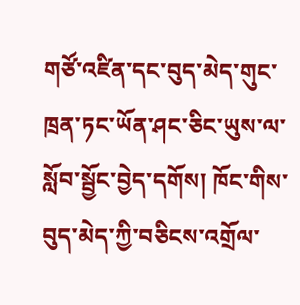གཙོ་འཛིན་དང་བུད་མེད་གུང་ཁྲན་ཏང་ཡོན་ཤང་ཅིང་ཡུས་ལ་སློབ་སྦྱོང་བྱེད་དགོས། ཁོང་གིས་བུད་མེད་ཀྱི་བཅིངས་འགྲོལ་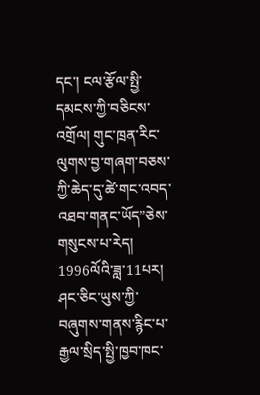དང་། ངལ་རྩོལ་སྤྱི་དམངས་ཀྱི་བཅིངས་འགྲོལ། གུང་ཁྲན་རིང་ལུགས་བྱ་གཞག་བཅས་ཀྱི་ཆེད་དུ་ཚེ་གང་འབད་འཐབ་གནང་ཡོད”ཅེས་གསུངས་པ་རེད།
1996ལོའི་ཟླ་11པར། ཤང་ཅིང་ཡུས་ཀྱི་བཞུགས་གནས་རྙིང་པ་རྒྱལ་སྲིད་སྤྱི་ཁྱབ་ཁང་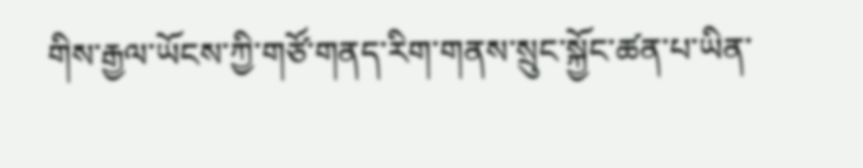གིས་རྒྱལ་ཡོངས་ཀྱི་གཙོ་གནད་རིག་གནས་སྲུང་སྐྱོང་ཚན་པ་ཡིན་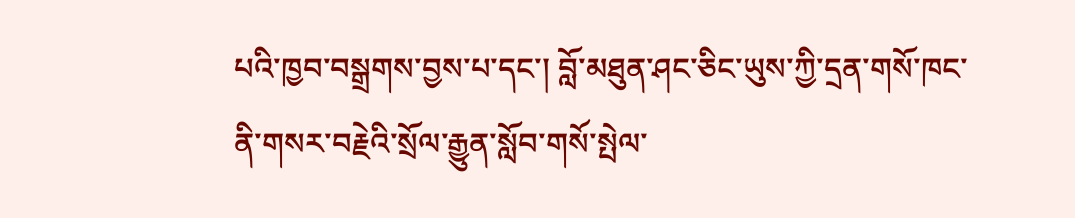པའི་ཁྱབ་བསྒྲགས་བྱས་པ་དང་། བློ་མཐུན་ཤང་ཅིང་ཡུས་ཀྱི་དྲན་གསོ་ཁང་ནི་གསར་བརྗེའི་སྲོལ་རྒྱུན་སློབ་གསོ་སྤེལ་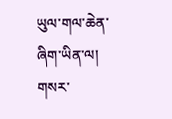ཡུལ་གལ་ཆེན་ཞིག་ཡིན་ལ། གསར་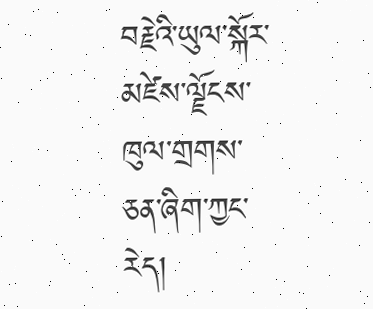བརྗེའི་ཡུལ་སྐོར་མཛེས་ལྗོངས་ཁུལ་གྲགས་ཅན་ཞིག་ཀྱང་རེད།